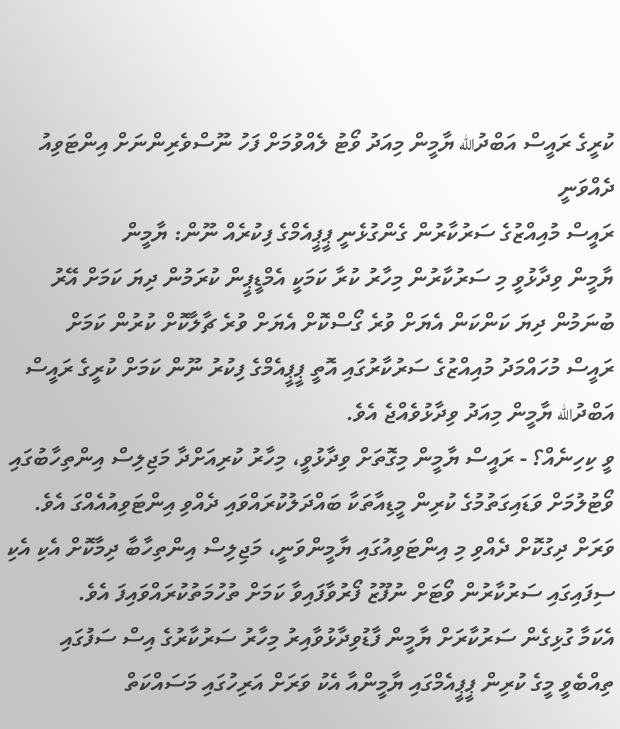ކުރީގެ ރައީސް އަބްދުالله ޔާމީން މިއަދު ވޯޓު ލެއްވުމަށް ފަހު ނޫސްވެރިންނަށް އިންޓަވިއު ދެއްވަނީ
ރައީސް މުއިއްޒުގެ ސަރުކާރުން ގެންގުޅެނީ ޕީޕީއެމްގެ ފިކުރެއް ނޫން: ޔާމީން
ޔާމީން ވިދާޅުވީ މި ސަރުކާރުން މިހާރު ކުރާ ކަމަކީ އެމްޑީޕީން ކުރަމުން ދިޔަ ކަމަށް އޭރު ބުނަމުން ދިޔަ ކަންކަން އެޔަށް ވުރެ ގޯސްކޮށް އެޔަށް ވުރެ ޗާލާކޮށް ކުރުން ކަމަށް
ރައީސް މުހައްމަދު މުއިއްޒުގެ ސަރުކާރުގައި އޮތީ ޕީޕީއެމްގެ ފިކުރު ނޫން ކަމަށް ކުރީގެ ރައީސް އަބްދުالله ޔާމީން މިއަދު ވިދާޅުވެއްޖެ އެވެ.
ވީ ކިހިނެއް؟ - ރައީސް ޔާމީން މިގޮތަށް ވިދާޅުވީ، މިހާރު ކުރިއަށްދާ މަޖިލިސް އިންތިހާބުގައި ވޯޓުލުމަށް ވަޑައިގަތުމުގެ ކުރިން މީޑިއާތަކާ ބައްދަލުކުރައްވައި ދެއްވި އިންޓަވިއުއެއްގަ އެވެ.
ވަރަށް ދިގުކޮށް ދެއްވި މި އިންޓަވިއުގައި ޔާމީންވަނީ، މަޖިލިސް އިންތިހާބާ ދިމާކޮށް އެކި އެކި ސިފައިގައި ސަރުކާރުން ވޯޓަށް ނުފޫޒު ފޯރުވާފައިވާ ކަމަށް ތުހުމަތުކުރައްވައިފަ އެވެ.
އެކަމާ ގުޅިގެން ސަރުކާރަށް ޔާމީން ފާޑުވިދާޅުވާއިރު މިހާރު ސަރުކާރުގެ އިސް ސަފުގައި ތިއްބެވީ މީގެ ކުރިން ޕީޕީއެމްގައި ޔާމީންއާ އެކު ވަރަށް އަރިހުގައި މަސައްކަތް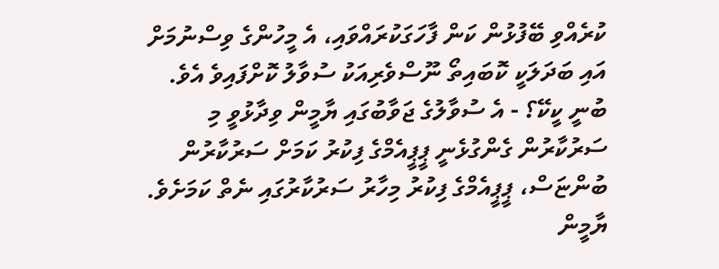ކުރެއްވި ބޭފުޅުން ކަން ފާހަގަކުރައްވައި، އެ މީހުންގެ ވިސްނުމަށް އައި ބަދަލަކީ ކޮބައިތޯ ނޫސްވެރިއަކު ސުވާލު ކޮށްފައިވެ އެވެ.
ބުނީ ކީކޭ؟ - އެ ސުވާލުގެ ޖަވާބުގައި ޔާމީން ވިދާޅުވީ މި ސަރުކާރުން ގެންގުޅެނީ ޕީޕީއެމްގެ ފިކުރު ކަމަށް ސަރުކާރުން ބުންޏަސް، ޕީޕީއެމްގެ ފިކުރު މިހާރު ސަރުކާރުގައި ނެތް ކަމަށެވެ.
ޔާމީން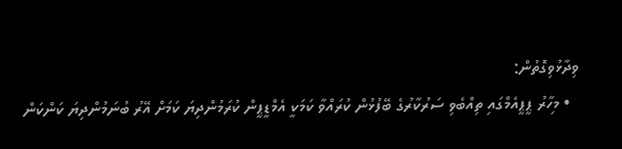ވިދާޅުވިގޮތުން:
  • މިހާރު ޕީޕީއެމްގައި ތިއްބެވި ސަރުކާރުގެ ބޭފުޅުން ކުރައްވާ ކަމަކީ އެމްޑީޕީން ކުރަމުންދިޔަ ކަމަށް އޭރު ބުނަމުންދިޔަ ކަންކަން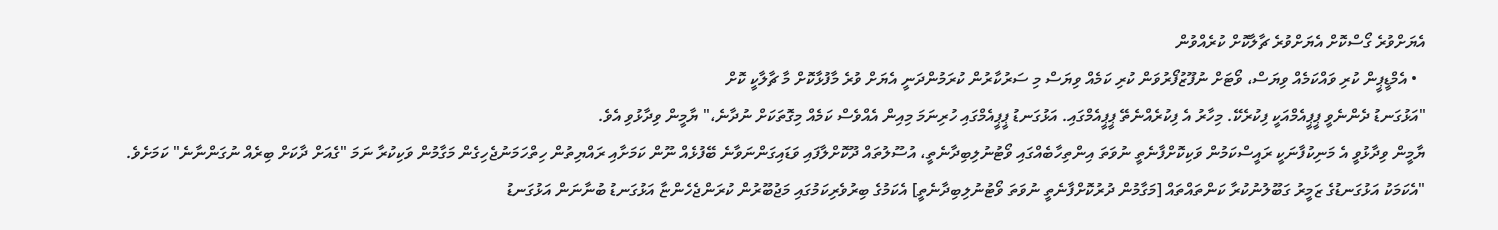އެޔަށްވުރެ ގޯސްކޮށް އެޔަށްވުރެ ޗާލާކޮށް ކުރެއްވުން
  • އެމްޑީޕީން ކުރި ވައްކަމެއް ވިޔަސް، ވޯޓަށް ނުފޫޒުފޯރުވަން ކުރި ކަމެއް ވިޔަސް މި ސަރުކާރުން ކުރަމުންދަނީ އެޔަށް ވުރެ މާފުޅާކޮށް މާ ޗާލާކީ ކޮށް
"އަޅުގަނޑު ދެންނެވީ ޕީޕީއެމްއަކީ ފިކުރެކޭ. މިހާރު އެ ފިކުރެއްނެތޭ ޕީޕީއެމްގައި. އަޅުގަނޑު ޕީޕީއެމްގައި ހުރިނަމަ މިއިން އެއްވެސް ކަމެއް މިގޮތަކަށް ނުދާނެ،" ޔާމީން ވިދާޅުވި އެވެ.
ޔާމީން ވިދާޅުވީ އެ މަނިކުފާނަކީ ރައީސްކަމުން ވަކިކޮށްފާނެތީ ނުވަތަ އިންތިހާބެއްގައި ވޯޓުނުލިބިދާނެތީ، އުސޫލުތައް ދޫކޮށްލާފައި ވަޑައިގަންނަވާނެ ބޭފުޅެއް ނޫން ކަމަށާއި ރައްޔިތުން ހިތްހަމަނުޖެހިގެން މަގާމުން ވަކިކުރާ ނަމަ "ގެއަށް ދާކަށް ބިރެއް ނުގަންނާނެ" ކަމަށެވެ.
"އެކަމަކު އަޅުގަނޑުގެ ޒަމީރު ގަބޫލުނުކުރާ ކަންތައްތައް [މަގާމުން ދުރުކޮށްފާނެތީ ނުވަތަ ވޯޓުނުލިބިދާނެތީ] އެކަމުގެ ބިރުވެރިކަމުގައި މަޖުބޫރުން ކުރަންޖެހެންޏާ އަޅުގަނޑު ބުނާނަން އަޅުގަނޑު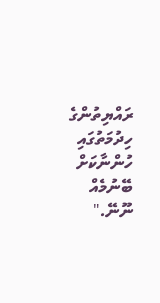ރައްޔިތުންގެ ހިދުމަތުގައި ހުންނާކަށް ބޭނުމެއް ނޫނޭ."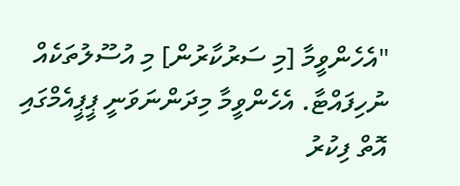"އެހެންވީމާ [މި ސަރުކާރުން] މި އުސޫލުތަކެއް ނުހިފައްޓާ. އެހެންވީމާ މިދަންނަވަނީ ޕީޕީއެމްގައި އޮތް ފިކުރު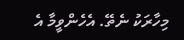މިހާރަކު ނެތޭ. އެހެންވީމާ އެ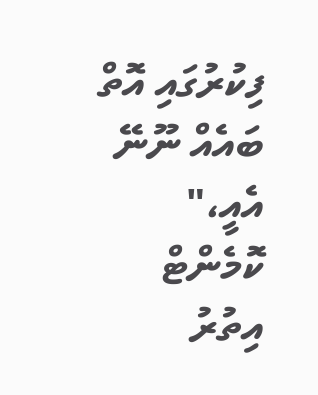ފިކުރުގައި އޮތް ބައެއް ނޫނޭ އެއީ،"
ކޮމެންޓް
އިތުރު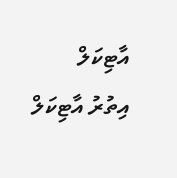އާޓިކަލް
އިތުރު އާޓިކަލް